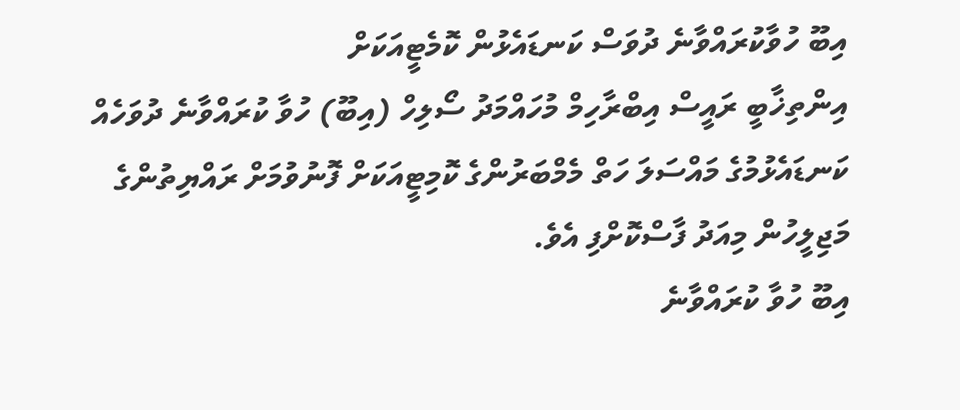އިބޫ ހުވާކުރައްވާނެ ދުވަސް ކަނޑައެޅުން ކޮމެޓީއަކަށް
އިންތިޚާބީ ރައީސް އިބްރާހިމް މުހައްމަދު ސޯލިހް (އިބޫ) ހުވާ ކުރައްވާނެ ދުވަހެއް ކަނޑައެޅުމުގެ މައްސަލަ ހަތް މެމްބަރުންގެ ކޮމިޓީއަކަށް ފޮނުވުމަށް ރައްޔިތުންގެ މަޖިލީހުން މިއަދު ފާސްކޮށްފި އެވެ.
އިބޫ ހުވާ ކުރައްވާނެ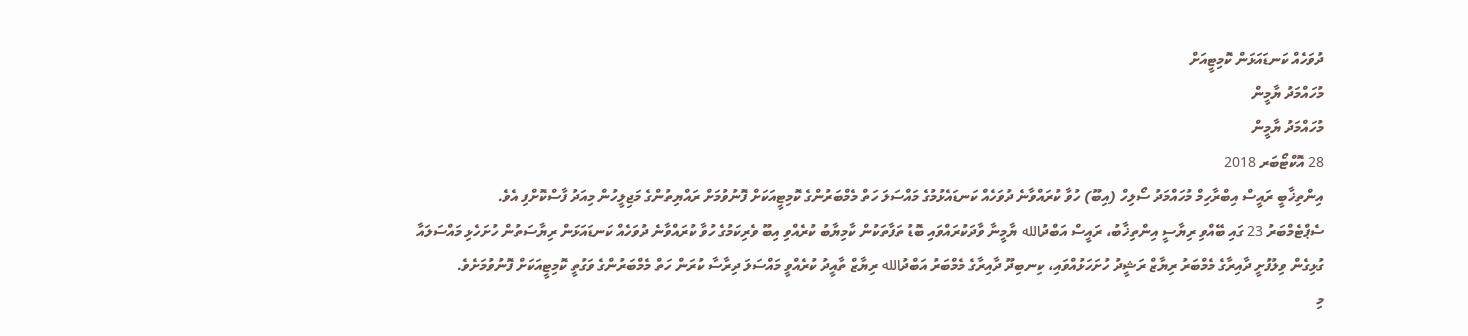ދުވަހެއް ކަނޑައަޅަން ކޮމިޓީއަށް
މުހައްމަދު ޔާމީން
މުހައްމަދު ޔާމީން
28 އޮކްޓޯބަރ 2018
އިންތިޚާބީ ރައީސް އިބްރާހިމް މުހައްމަދު ސޯލިހް (އިބޫ) ހުވާ ކުރައްވާނެ ދުވަހެއް ކަނޑައެޅުމުގެ މައްސަލަ ހަތް މެމްބަރުންގެ ކޮމިޓީއަކަށް ފޮނުވުމަށް ރައްޔިތުންގެ މަޖިލީހުން މިއަދު ފާސްކޮށްފި އެވެ.
ސެޕްޓެމްބަރު 23 ގައި ބޭއްވި ރިޔާސީ އިންތިޚާބު، ރައީސް އަބްދުالله ޔާމީނާ ވާދަކުރައްވައި ބޮޑު ތަފާތަކުން ކާމިޔާބު ކުރެއްވި އިބޫ ވެރިކަމުގެ ހުވާ ކުރައްވާނެ ދުވަހެއް ކަނޑައަޅަން ރިޔާސަތުން ހުށަހެޅި މައްސަލައާ ގުޅިގެން ވިލުފުށީ ދާއިރާގެ މެމްބަރު ރިޔާޒް ރަޝީދު ހުށަހަޅުއްވައި، ކިނބިދޫ ދާއިރާގެ މެމްބަރު އަބްދުالله ރިޔާޒް ތާއީދު ކުރެއްވީ މައްސަލަ ދިރާސާ ކުރަން ހަތް މެމްބަރުންގެ ވަގުތީ ކޮމިޓީއަކަށް ފޮނުވުމަށެވެ.
މި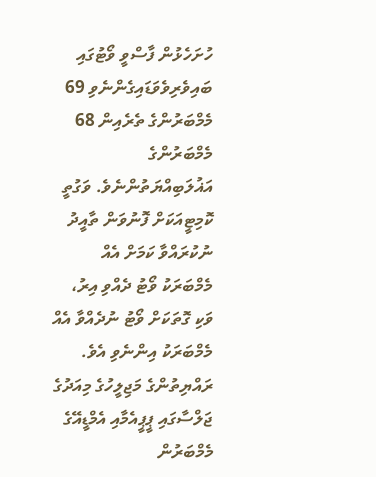ހުށަހެޅުން ފާސްވީ ވޯޓުގައި ބައިވެރިވެވަޑައިގެންނެވި 69 މެމްބަރުންގެ ތެރެއިން 68 މެމްބަރުންގެ އަޣުލަބިއްޔަތުންނެވެ. ވަގުތީ ކޮމިޓީއަކަށް ފޮނުވަން ތާއީދު ނުކުރައްވާ ކަމަށް އެއް މެމްބަރަކު ވޯޓު ދެއްވި އިރު، ވަކި ގޮތަކަށް ވޯޓު ނުދެއްވާ އެއް މެމްބަރަކު އިންނެވި އެވެ.
ރައްޔިތުންގެ މަޖިލީހުގެ މިއަދުގެ ޖަލްސާގައި ޕީޕީއެމާއި އެމްޑީއޭގެ މެމްބަރުން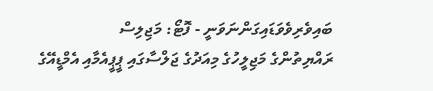ބައިވެރިވެވަޑައިގަންނަވަނީ - ފޮޓޯ: މަޖިލިސް
ރައްޔިތުންގެ މަޖިލީހުގެ މިއަދުގެ ޖަލްސާގައި ޕީޕީއެމާއި އެމްޑީއޭގެ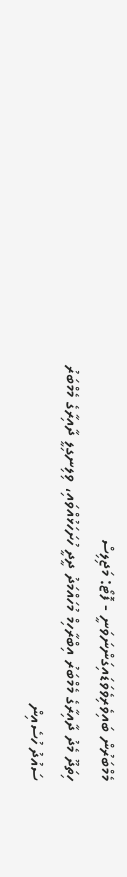މެމްބަރުން ބައިވެރިވެވަޑައިގަންނަވަނީ - ފޮޓޯ: މަޖިލިސް
ހިތަދޫ މެދު ދާއިރާގެ މެމްބަރު އިބްރާހިމް މުހައްމަދު ދީދީ ހުށަހަޅުއްވައި، ވިލިނގިލީ ދާއިރާގެ މެމްބަރު ސައުދު ހުސެއިން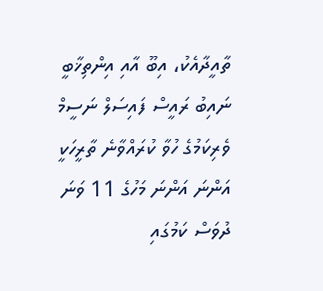ތާއީދާއެކު، އިބޫ އާއި އިންތިޚާބީ ނައިބު ރައީސް ފައިސަލް ނަސީމް ވެރިކަމުގެ ހުވާ ކުރައްވާނެ ތާރީހަކީ އަންނަ އަންނަ މަހުގެ 11 ވަނަ ދުވަސް ކަމުގައި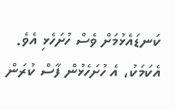ކަނޑައެޅުމަށް ވެސް ހުށަހެޅި އެވެ.
އެކަމަކު، އެ ހުށަހެޅުން ފާސް ކުރަން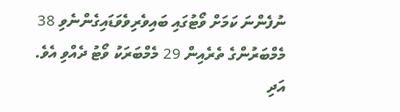ނުފެންނަ ކަމަށް ވޯޓުގައި ބައިވެރިވެވަޑައިގެންނެވި 38 މެމްބަރުންގެ ތެރެއިން 29 މެމްބަރަކު ވޯޓު ދެއްވި އެވެ. އަދި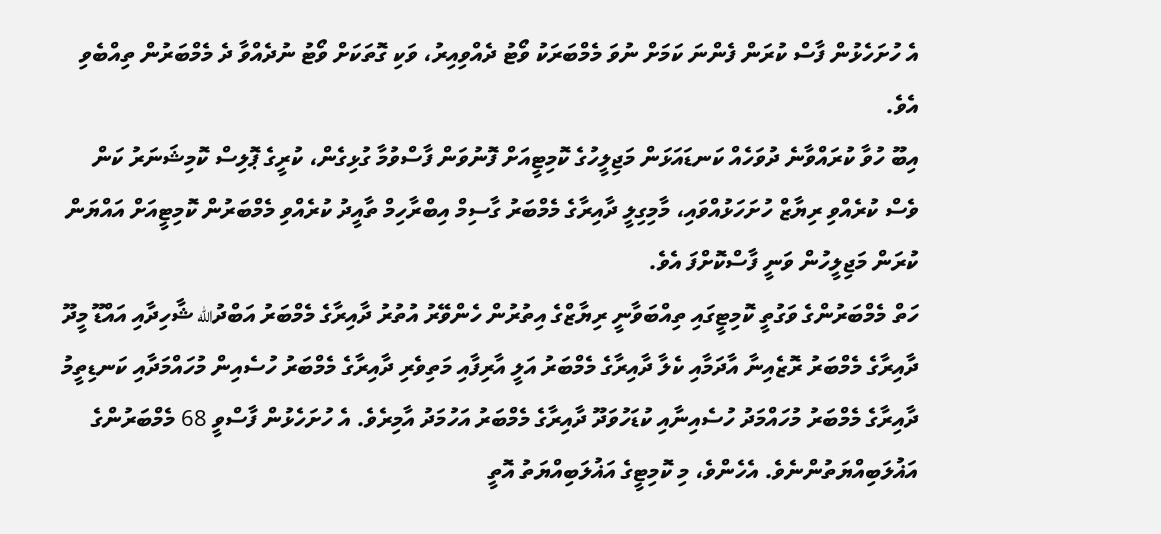އެ ހުށަހެޅުން ފާސް ކުރަން ފެންނަ ކަމަށް ނުވަ މެމްބަރަކު ވޯޓު ދެއްވިއިރު، ވަކި ގޮތަކަށް ވޯޓު ނުދެއްވާ ދެ މެމްބަރުން ތިއްބެވި އެވެ.
އިބޫ ހުވާ ކުރައްވާނެ ދުވަހެއް ކަނޑައަޅަން މަޖިލީހުގެ ކޮމިޓީއަށް ފޮނުވަން ފާސްވުމާ ގުޅިގެން، ކުރީގެ ޕޮލިސް ކޮމިޝަނަރު ކަން ވެސް ކުރެއްވި ރިޔާޒް ހުށަހަޅުއްވައި، މާމިގިލީ ދާއިރާގެ މެމްބަރު ގާސިމް އިބްރާހިމް ތާއީދު ކުރެއްވި މެމްބަރުން ކޮމިޓީއަށް އައްޔަން ކުރަން މަޖިލީހުން ވަނީ ފާސްކޮށްފަ އެވެ.
ހަތް މެމްބަރުންގެ ވަގުތީ ކޮމިޓީގައި ތިއްބަވާނީ ރިޔާޒްގެ އިތުރުން ހެންވޭރު އުތުރު ދާއިރާގެ މެމްބަރު އަބްދުالله ޝާހިދާއި އައްޑޫ މީދޫ ދާއިރާގެ މެމްބަރު ރޮޒެއިނާ އާދަމާއި ކެލާ ދާއިރާގެ މެމްބަރު އަލީ އާރިފާއި މަތިވެރި ދާއިރާގެ މެމްބަރު ހުސެއިން މުހައްމަދާއި ކަނޑިތީމު ދާއިރާގެ މެމްބަރު މުހައްމަދު ހުސެއިނާއި ކުޑަހުވަދޫ ދާއިރާގެ މެމްބަރު އަހުމަދު އާމިރެވެ. އެ ހުށަހެޅުން ފާސްވީ 68 މެމްބަރުންގެ އަޣުލަބިއްޔަތުންނެވެ. އެހެންވެ، މި ކޮމިޓީގެ އަޣުލަބިއްޔަތު އޮތީ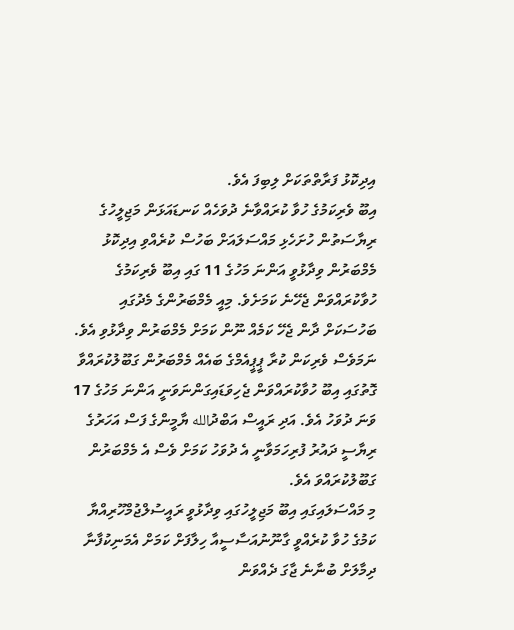އިދިކޮޅު ފަރާތްތަކަށް ލިބިފަ އެވެ.
އިބޫ ވެރިކަމުގެ ހުވާ ކުރައްވާނެ ދުވަހެއް ކަނޑައަޅަން މަޖިލީހުގެ ރިޔާސަތުން ހުށަހެޅި މައްސަލައަށް ބަހުސް ކުރެއްވި އިދިކޮޅު މެމްބަރުން ވިދާޅުވީ އަންނަ މަހުގެ 11 ގައި އިބޫ ވެރިކަމުގެ ހުވާކުރައްވަން ޖެހޭނެ ކަމަށެވެ. މިއީ މެމްބަރުންގެ މެދުގައި ބަހުސަކަށް ދާން ޖެހޭ ކަމެއް ނޫން ކަމަށް މެމްބަރުން ވިދާޅުވި އެވެ.
ނަމަވެސް ވެރިކަން ކުރާ ޕީޕީއެމްގެ ބައެއް މެމްބަރުން ގަބޫލުކުރައްވާ ގޮތުގައި އިބޫ ހުވާކުރައްވަން ޖެހިވަޑައިގަންނަވަނީ އަންނަ މަހުގެ 17 ވަނަ ދުވަހު އެވެ. އަދި ރައީސް އަބްދުالله ޔާމީންގެ ފަސް އަހަރުގެ ރިޔާސީ ދައުރު ފުރިހަމަވާނީ އެ ދުވަހު ކަމަށް ވެސް އެ މެމްބަރުން ގަބޫލުކުރައްވަ އެވެ.
މި މައްސަލައިގައި އިބޫ މަޖިލީހުގައި ވިދާޅުވީ ރައީސުލްޖުމްހޫރިއްޔާ ކަމުގެ ހުވާ ކުރެއްވީ ގާނޫނުއަސާސީއާ ހިލާފަށް ކަމަށް އެމަނިކުފާނާ ދިމާލަށް ބުނާނެ ޖާގަ ދެއްވަން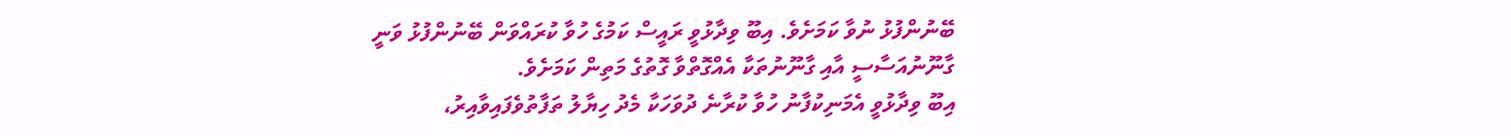ބޭނުންފުޅު ނުވާ ކަމަށެވެ. އިބޫ ވިދާޅުވީ ރައީސް ކަމުގެ ހުވާ ކުރައްވަން ބޭނުންފުޅު ވަނީ ގާނޫނުއަސާސީ އާއި ގާނޫނުތަކާ އެއްގޮތްވާ ގޮތުގެ މަތިން ކަމަށެވެ.
އިބޫ ވިދާޅުވީ އެމަނިކުފާނު ހުވާ ކުރާނެ ދުވަހަކާ މެދު ހިޔާލު ތަފާތުވެފައިވާއިރު،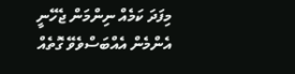މިފަދަ ކަމެއް ނިންމަން ޖެހޭނީ އެންމެން އެއްބަސްވެވޭ ގޮތެއް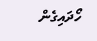ހޯދައިގެން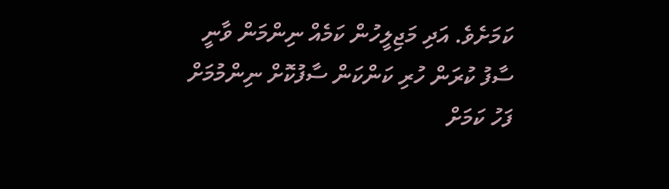ކަމަށެވެ. އަދި މަޖިލީހުން ކަމެއް ނިންމަން ވާނީ ސާފު ކުރަން ހުރި ކަންކަން ސާފުކޮށް ނިންމުމަށް ފަހު ކަމަށް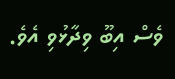ވެސް އިބޫ ވިދާޅުވި އެވެ.